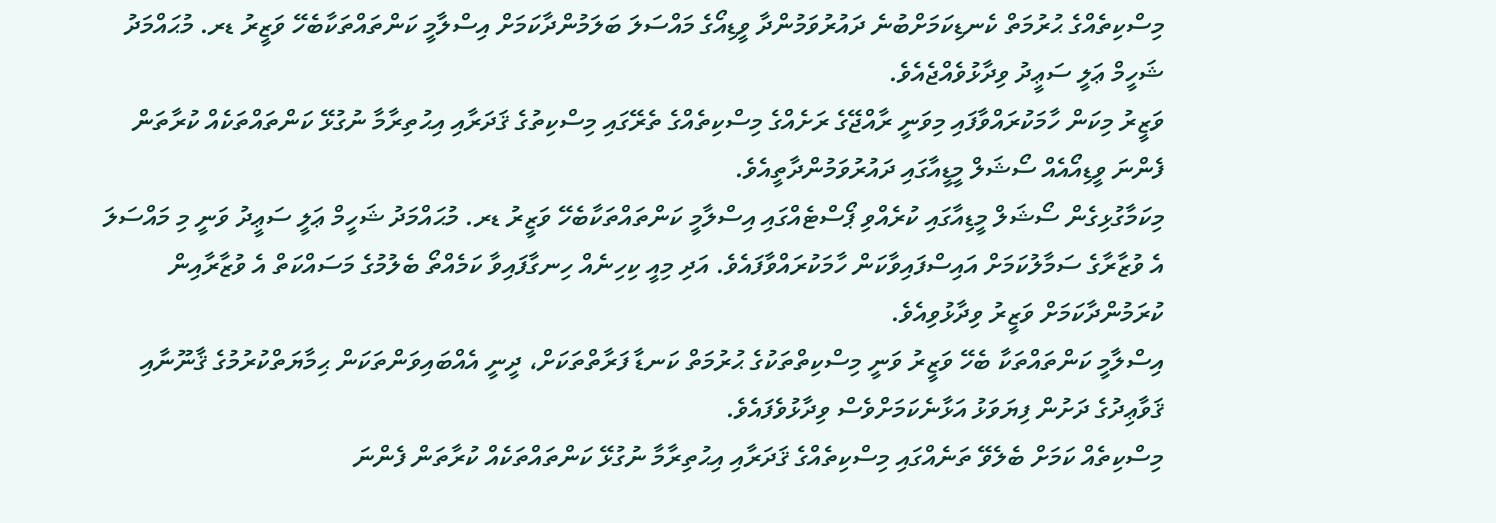މިސްކިތެއްގެ ޙުރުމަތް ކެނޑިކަމަށްބުނެ ދައުރުވަމުންދާ ވީޑިއޯގެ މައްސަލަ ބަލަމުންދާކަމަށް އިސްލާމީ ކަންތައްތަކާބެހޭ ވަޒީރު ޑރ. މުޙައްމަދު ޝަހީމް ޢަލީ ސަޢީދު ވިދާޅުވެއްޖެއެވެ.
ވަޒީރު މިކަން ހާމަކުރައްވާފައި މިވަނީ ރާއްޖޭގެ ރަށެއްގެ މިސްކިތެއްގެ ތެރޭގައި މިސްކިތުގެ ޤަދަރާއި އިޙުތިރާމާ ނުގުޅޭ ކަންތައްތަކެއް ކުރާތަން ފެންނަ ވީޑިއޯއެއް ސޯޝަލް މީޑީއާގައި ދައުރުވަމުންދާތީއެވެ.
މިކަމާގުޅިގެން ސޯޝަލް މީޑިއާގައި ކުރެއްވި ޕޯސްޓެއްގައި އިސްލާމީ ކަންތައްތަކާބެހޭ ވަޒީރު ޑރ. މުޙައްމަދު ޝަހީމް ޢަލީ ސަޢީދު ވަނީ މި މައްސަލަ އެ ވުޒާރާގެ ސަމާލުކަމަށް އައިސްފައިވާކަން ހާމަކުރައްވާފައެވެ. އަދި މިއީ ކިހިނެއް ހިނގާފައިވާ ކަމެއްތޯ ބެލުމުގެ މަސައްކަތް އެ ވުޒާރާއިން ކުރަމުންދާކަމަށް ވަޒީރު ވިދާޅުވިއެވެ.
އިސްލާމީ ކަންތައްތަކާ ބެހޭ ވަޒީރު ވަނީ މިސްކިތްތަކުގެ ޙުރުމަތް ކަނޑާ ފަރާތްތަކަށް، ދީނީ އެއްބައިވަންތަކަން ޙިމާޔަތްކުރުމުގެ ޤާނޫނާއި ޤަވާޢިދުގެ ދަށުން ފިޔަވަޅު އަޅާނެކަމަށްވެސް ވިދާޅުވެފައެވެ.
މިސްކިތެއް ކަމަށް ބެލެވޭ ތަނެއްގައި މިސްކިތެއްގެ ޤަދަރާއި އިޙުތިރާމާ ނުގުޅޭ ކަންތައްތަކެއް ކުރާތަން ފެންނަ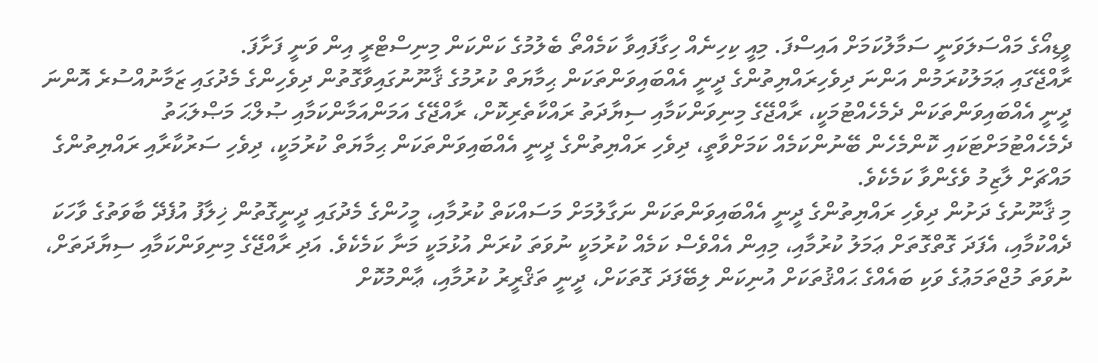ވީޑިއޯގެ މައްސަލަވަނީ ސަމާލުކަމަށް އައިސްފަ. މިއީ ކިހިނެއް ހިގާފައިވާ ކަމެއްތޯ ބެލުމުގެ ކަންކަން މިނިސްޓްރީ އިން ވަނީ ފަށާފަ.
ރާއްޖޭގައި ޢަމަލުކުރަމުން އަންނަ ދިވެހިރައްޔިތުންގެ ދީނީ އެއްބައިވަންތަކަން ޙިމާޔަތް ކުރުމުގެ ޤާނޫނުގައިވާގޮތުން ދިވެހިންގެ މެދުގައި ޒަމާނުއްސުރެ އޮންނަ ދީނީ އެއްބައިވަންތަކަން ދެމެހެއްޓުމަކީ، ރާއްޖޭގެ މިނިވަންކަމާއި ސިޔާދަތު ރައްކާތެރިކޮށް، ރާއްޖޭގެ އަމަންއަމާންކަމާއި ޞުލްޙަ މަޞްލަޙަތު ދެމެހެއްޓުމަށްޓަކައި ކޮންމެހެން ބޭނުންކަމެއް ކަމަށްވާތީ، ދިވެހި ރައްޔިތުންގެ ދީނީ އެއްބައިވަންތަކަން ޙިމާޔަތް ކުރުމަކީ، ދިވެހި ސަރުކާރާއި ރައްޔިތުންގެ މައްޗަށް ލާޒިމު ވެގެންވާ ކަމެކެވެ.
މި ޤާނޫނުގެ ދަށުން ދިވެހި ރައްޔިތުންގެ ދީނީ އެއްބައިވަންތަކަން ނަގާލުމަށް މަސައްކަތް ކުރުމާއި، މީހުންގެ މެދުގައި ދީނީގޮތުން ޚިލާފު އުފެދޭ ބާވަތުގެ ވާހަކަ ދެއްކުމާއި، އެފަދަ ގޮތްގޮތަށް ޢަމަލު ކުރުމާއި، މިއިން އެއްވެސް ކަމެއް ކުރުމަކީ ނުވަތަ ކުރަން އުޅުމަކީ މަނާ ކަމެކެވެ. އަދި ރާއްޖޭގެ މިނިވަންކަމާއި ސިޔާދަތަށް، ނުވަތަ މުޖްތަމަޢުގެ ވަކި ބައެއްގެ ޙައްޤުތަކަށް އުނިކަން ލިބޭފަދަ ގޮތަކަށް، ދީނީ ތަޤްރީރު ކުރުމާއި، ޢާންމުކޮށް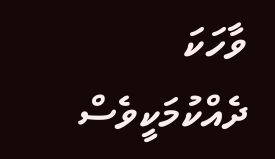ވާހަކަ ދެއްކުމަކީވެސް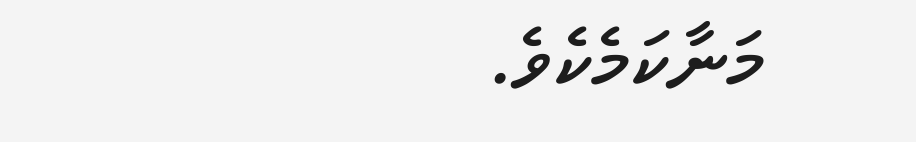މަނާކަމެކެވެ.